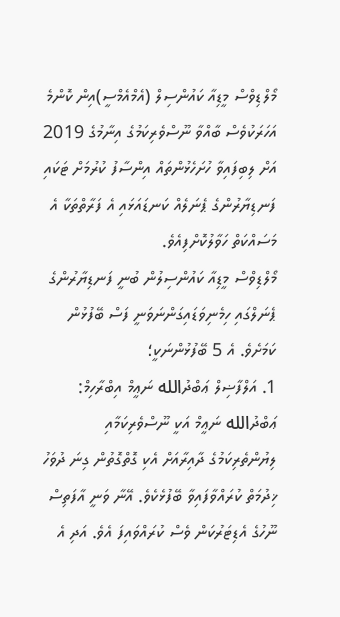މޯލްޑިވްސް މީޑިއާ ކައުންސިލް (އެމްއެމްސީ)އިން ކޮންމެ އަހަރަކުވެސް ބާއްވާ ނޫސްވެރިކަމުގެ އިނާމުގެ 2019 އަށް ލިބިފައިވާ ހުށަހެޅުންތައް އިންސާފު ކުރުމަށް ޓަކައި ފަނޑިޔާރުންގެ ޕެނަލެއް ކަނޑައަޅައި އެ ފަރާތްތަކާ އެ މަސައްކަތް ހަވާލުކޮށްފިއެވެ.
މޯލްޑިވްސް މީޑިއާ ކައުންސިލުން ބުނީ ފަނޑިޔާރުންގެ ޕެނަލްގައި ހިމެނިވަޑައިގަންނަވަނީ ފަސް ބޭފުޅުން ކަމަށެވެ. އެ 5 ބޭފުޅުންނަކީ؛
1. އަލްފާޟިލް ޢަބްދުالله ނަޢީމް އިބްރާހިމް:
ޢަބްދުالله ނަޢީމް އަކީ ނޫސްވެރިކަމާއި ލިޔުންތެރިކަމުގެ ދާއިރާއަށް އެކި ގޮތްގޮތުން ގިނަ ދުވަހު ޚިދުމަތް ކުރައްވާފައިވާ ބޭފުޅެކެވެ. އޭނާ ވަނީ އާފަތިސް ނޫހުގެ އެޑިޓަރުކަން ވެސް ކުރައްވައިފަ އެވެ. އަދި އެ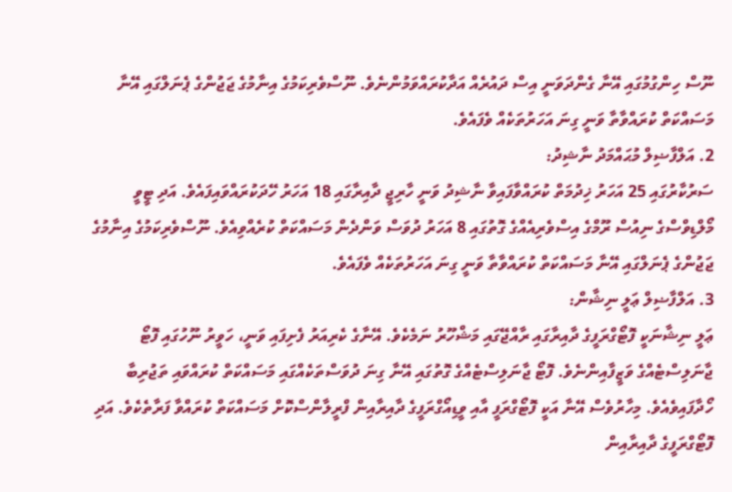ނޫސް ހިންގުމުގައި އޭނާ ގެންދަވަނީ އިސް ދައުރެއް އަދާކުރައްވަމުންނެވެ. ނޫސްވެރިކަމުގެ އިނާމުގެ ޖަޖުންގެ ޕެނަލްގައި އޭނާ މަސައްކަތް ކުރައްވާތާ ވަނީ ގިނަ އަހަރުތަކެއް ވެފައެވެ.
2. އަލްފާޟިލް މުޙައްމަދު ނާޝިދު:
ސަރުކާރުގައި 25 އަހަރު ޚިދުމަތް ކުރައްވާފައިވާ ނާޝިދު ވަނީ ހާރިޖީ ދާއިރާގައި 18 އަހަރު ހޭދަކުރައްވައިފައެވެ. އަދި ޓީވީ މޯލްޑިވްސްގެ ނިއުސް ރޫމްގެ އިސްވެރިއެއްގެ ގޮތުގައި 8 އަހަރު ދުވަސް ވަންދެން މަސައްކަތް ކުރެއްވިއެވެ. ނޫސްވެރިކަމުގެ އިނާމުގެ ޖަޖުންގެ ޕެނަލްގައި އޭނާ މަސައްކަތް ކުރައްވާތާ ވަނީ ގިނަ އަހަރުތަކެއް ވެފައެވެ.
3. އަލްފާޟިލް ޢަލީ ނިޝާން:
ޢަލީ ނިޝާނަކީ ފޮޓޯގްރަފީގެ ދާއިރާގައި ރާއްޖޭގައި މަޝްހޫރު ނަމެކެވެ. އޭނާގެ ކެރިއަރު ފެށިފައި ވަނީ، ހަވީރު ނޫހުގައި ފޮޓޯ ޖާނަލިސްޓެއްގެ ވަޒީފާއިންނެވެ. ފޮޓޯ ޖާނަލިސްޓެއްގެ ގޮތުގައި އޭނާ ގިނަ ދުވަސްތަކެއްގައި މަސައްކަތް ކުރައްވައި ތަޖުރިބާ ހޯދާފައިވެއެވެ. މިހާރުވެސް އޭނާ އަކީ ފޮޓޯގްރަފީ އާއި ވީޑިއޯގްރަފީގެ ދާއިރާއިން ފްރީލާންސްކޮށް މަސައްކަތް ކުރައްވާ ފަރާތެކެވެ. އަދި ފޮޓޯގްރަފީގެ ދާއިރާއިން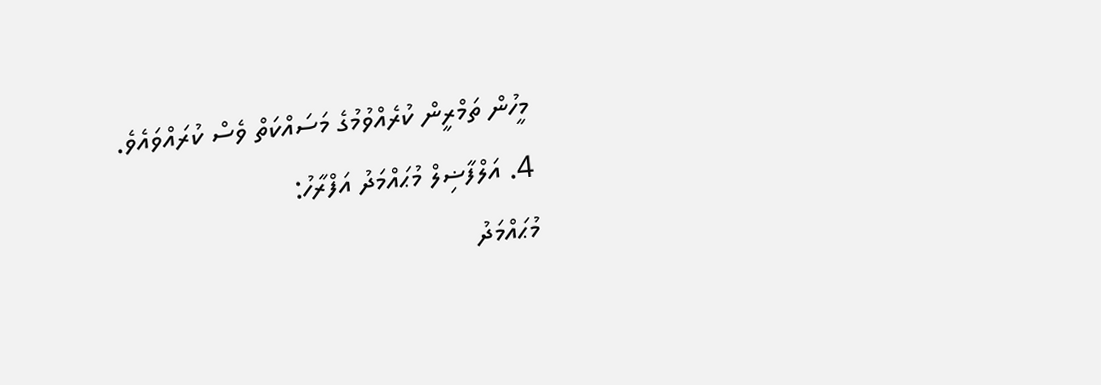މީހުން ތަމްރީން ކުރެއްވުމުގެ މަސައްކަތް ވެސް ކުރައްވައެވެ.
4. އަލްފާޟިލް މުޙައްމަދު އަފްރާހު:
މުޙައްމަދު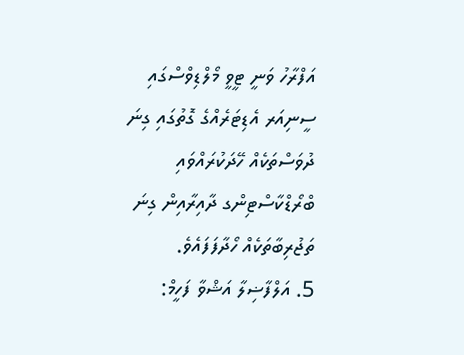އަފްރާހު ވަނީ ޓީވީ މޯލްޑިވްސްގައި ސީނިއަރ އެޑިޓަރެއްގެ ގޮތުގައި ގިނަ ދުވަސްތަކެއް ހޭދަކުރައްވައި ބްރޯޑްކާސްޓިންގ ދާއިރާއިން ގިނަ ތަޖުރިބާތަކެއް ހޯދާފަފައެވެ.
5. އަލްފާޟިލާ އަޝްވާ ފަހީމް: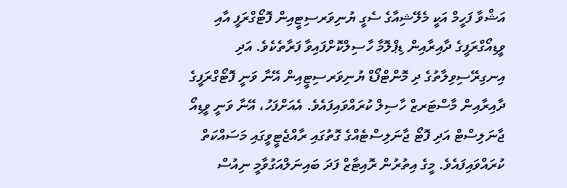އަޝްވާ ފަހީމް އަކީ މެލޭޝިއާގެ ސެގީ ޔުނިވަރސިޓީއިން ފޮޓޯގްރަފީ އާއި ވީޑިއޯގްރަފީގެ ދާއިރާއިން ޑިޕްލޮމާ ހާސިލްކޮށްފައިވާ ފަރާތެކެވެ. އަދި އިނގިރޭސިވިލާތުގެ ދި މޮންޓްފޯޑް ޔުނިވަރސިޓީއިން އޭނާ ވަނީ ފޮޓޯގްރަފީގެ ދާއިރާއިން މާސްޓަރޒް ހާސިލް ކުރައްވައިފައެވެ. އެއަށްފަހު، އޭނާ ވަނީ ވީޑިއޯ ޖާނަލިސްޓް އަދި ފޮޓޯ ޖާނަލިސްޓެއްގެ ގޮތުގައި ރާއްޖެޓީވީގައި މަސައްކަތް ކުރައްވައިފައެވެ. މީގެ އިތުރުން ރޮއިޓާޒް ފަދަ ބައިނަލްއަގުވާމީ ނިއުސް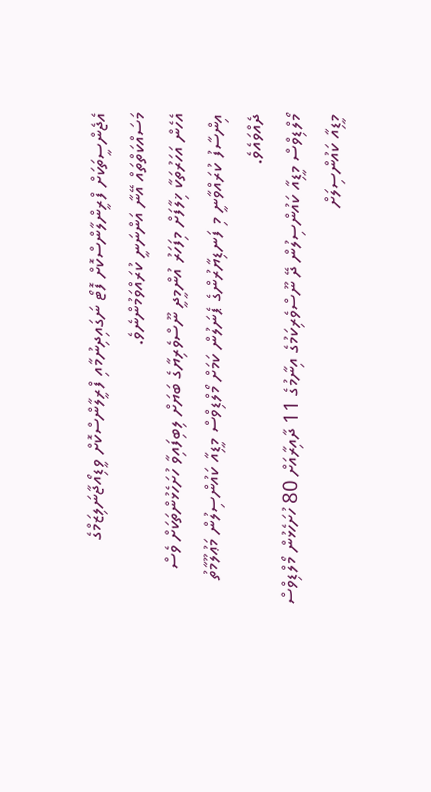އެޖެންސީތަކަށް ފްރީންލާންސްކޮށް ފޮޓޯ ނަގައިދިނުމާއި ފްރީލާންސްކޮށް ވީޑިއޯޖާނަލިޒަމްގެ މަސައްކަތްތައް އޭނާ އަންނަނީ ކުރައްވަމުންނެވެ.
އެހެން އަހަރުތަކާ ޚިލާފަށް މިފަހަރު އުންމީދީ ނޫސްވެރިޔާގެ ބަޔަށް ލިބިފައިވާ ހުށަހެޅުންތަކަށް ވެސް އިންސާފު ކުރައްވާނީ މި ފަނޑިޔާރުންގެ ޕެނަލުން ކަމަށް މޯލްޑިވްސް މީޑިއާ ކައުންސިލުން މަޢުލޫމާތު ދެއްވައެވެ.
މޯލްޑިވްސް މީޑިއާ ކައުންސިލުން ދޭ ނޫސްވެރިކަމުގެ އިނާމުގެ 11 ދާއިރާއަށް 80 ހުށަހެޅުން މޯލްޑިވްސް މީޑިއާ ކައުންސިލަށް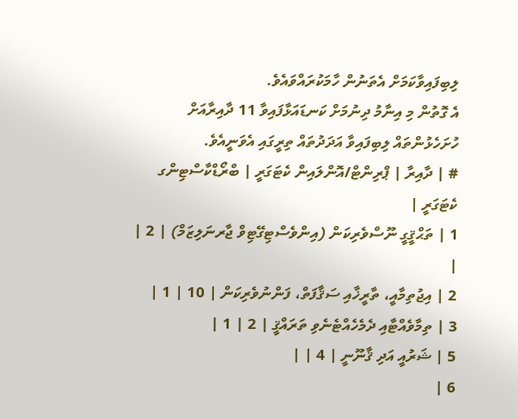ލިބިފައިވާކަމަށް އެތަނުން ހާމަކުރައްވައެވެ.
އެ ގޮތުން މި އިނާމު ދިނުމަށް ކަނޑައަޅާފައިވާ 11 ދާއިރާއަށް ހުށަހެޅުންތައް ލިބިފައިވާ އަދަދުތައް ތިރީގައި އެވަނީއެވެ.
# | ދާއިރާ | ޕްރިންޓް/އޮންލައިން ކެޓަގަރީ | ބްރޯޑްކާސްޓިންގ ކެޓަގަރީ |
1 | ތަޙްޤީގީ ނޫސްވެރިކަން (އިންވެސްޓިގޭޓިވް ޖާރނަލިޒަމް) | 2 | |
2 | އިޖުތިމާއީ، ތާރީޚާއި ސަޤާފަތް، ފަންނުވެރިކަން | 10 | 1 |
3 | ތިމާވެއްޓާއި ދެމެހެއްޓެނެވި ތަރައްޤީ | 2 | 1 |
5 | ޝަރުއީ އަދި ޤާނޫނީ | 4 | |
6 |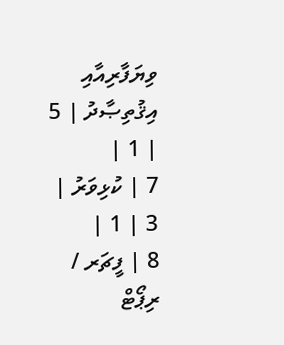ވިޔަފާރިއާއި އިޤުތިޞާދު | 5 | 1 |
7 | ކުޅިވަރު | 3 | 1 |
8 | ފީޗަރ / ރިޕޯޓް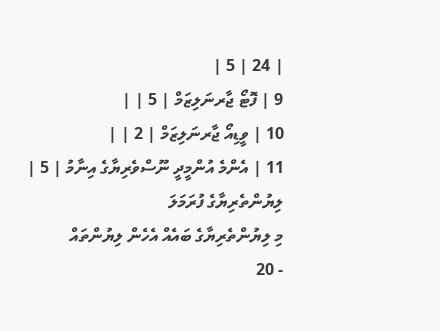| 24 | 5 |
9 | ފޮޓޯ ޖާރނަލިޒަމް | 5 | |
10 | ވީޑިއޯ ޖާރނަލިޒަމް | 2 | |
11 | އެންމެ އުންމީދީ ނޫސްވެރިޔާގެ އިނާމު | 5 |
ލިޔުންތެރިޔާގެ ފުރަމަލަ
މި ލިޔުންތެރިޔާގެ ބައެއް އެހެން ލިޔުންތައް
- 20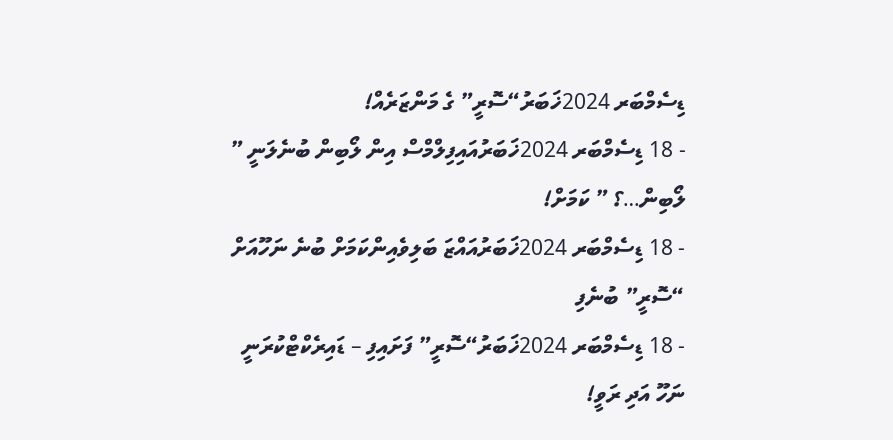ޑިސެމްބަރ 2024ޚަބަރު“ސޮރީ” ގެ މަންޒަރެއް!
- 18 ޑިސެމްބަރ 2024ޚަބަރުއައިފިލްމްސް އިން ލޯބިން ބުނެލަނީ ” ލޯބިން…؟ ” ކަމަށް!
- 18 ޑިސެމްބަރ 2024ޚަބަރުއައްޒަ ބަލިވެއިންކަމަށް ބުނެ ނަހޫއަށް “ސޮރީ” ބުނެފި
- 18 ޑިސެމްބަރ 2024ޚަބަރު“ސޮރީ” ފަށައިފި – ޑައިރެކްޓްކުރަނީ ނަހޫ އަދި ރަވީ!